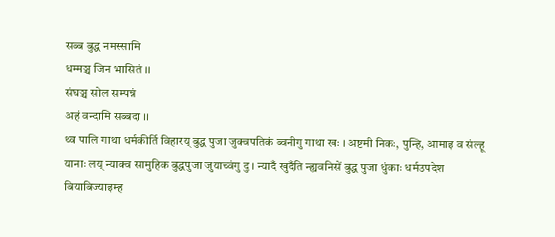सब्ब बुद्ध नमस्सामि
धम्मञ्च जिन भासितं ।।
संघञ्च सोल सम्पन्नं
अहं वन्दामि सब्बदा ।।
थ्व पालि गाथा धर्मकीर्ति विहारय् बुद्ध पुजा जुक्वपतिकं ब्वनीगु गाथा खः । अष्टमी निकः, पुन्हि, आमाइ व संल्हू यानाः लय् न्याक्व सामुहिक बुद्धपुजा जुयाच्वंगु दु । न्यादँ खुदँति न्ह्यवनिसें बुद्ध पुजा धुंकाः धर्मउपदेश बियाबिज्याइम्ह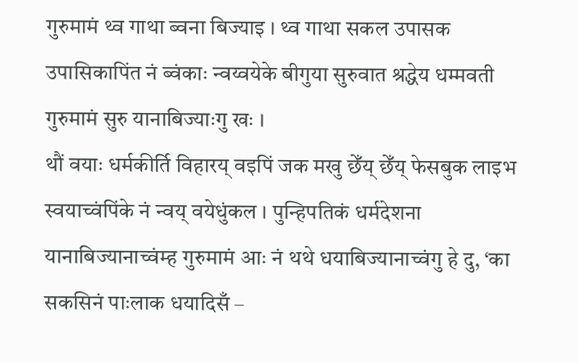गुरुमामं थ्व गाथा ब्वना बिज्याइ । थ्व गाथा सकल उपासक उपासिकापिंत नं ब्वंकाः न्वय्वयेके बीगुया सुरुवात श्रद्धेय धम्मवती गुरुमामं सुरु यानाबिज्याःगु खः ।
थौं वयाः धर्मकीर्ति विहारय् वइपिं जक मखु छेँय् छेँय् फेसबुक लाइभ स्वयाच्वंपिंके नं न्वय् वयेधुंकल । पुन्हिपतिकं धर्मदेशना यानाबिज्यानाच्वंम्ह गुरुमामं आः नं थथे धयाबिज्यानाच्वंगु हे दु, ‘का सकसिनं पाःलाक धयादिसँ –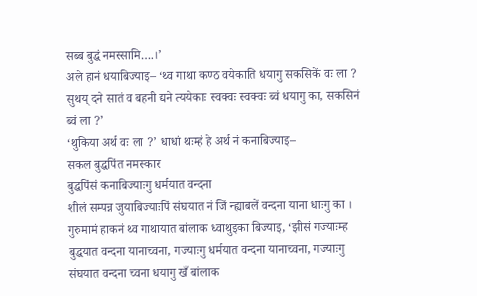सब्ब बुद्धं नमस्सामि….।’
अले हानं धयाबिज्याइ– ‘थ्व गाथा कण्ठ वयेकाति धयागु सकसिकें वः ला ? सुथय् दने सातं व बहनी द्यने त्ययेकाः स्वक्वः स्वक्वः ब्वं धयागु का, सकसिनं ब्वं ला ?’
‘थुकिया अर्थ वः ला ?’ धाधां थःम्हं हे अर्थ नं कनाबिज्याइ–
सकल बुद्धपिंत नमस्कार
बुद्धपिंसं कनाबिज्याःगु धर्मयात वन्दना
शीलं सम्पन्न जुयाबिज्याःपिं संघयात नं जिं न्ह्याबलें वन्दना याना धाःगु का ।
गुरुमामं हाकनं थ्व गाथायात बांलाक ध्वाथुइका बिज्याइ, ‘झीसं गज्याःम्ह बुद्धयात वन्दना यानाच्वना, गज्याःगु धर्मयात वन्दना यानाच्वना, गज्याःगु संघयात वन्दना च्वना धयागु खँ बांलाक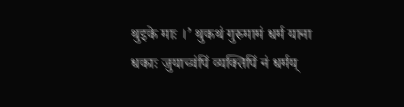थुइके माः ।’ थुकथं गुरुमामं धर्म याना धकाः जुयाच्वंपिं व्यक्तिपिं नं धर्मय्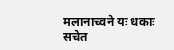मलानाच्वने यः धकाः सचेत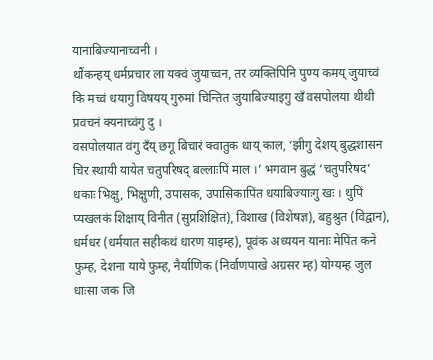यानाबिज्यानाच्वनी ।
थौंकन्हय् धर्मप्रचार ला यक्वं जुयाच्वन, तर व्यक्तिपिनि पुण्य कमय् जुयाच्वं कि मच्वं धयागु विषयय् गुरुमां चिन्तित जुयाबिज्याइगु खँ वसपोलया थीथी प्रवचनं क्यनाच्वंगु दु ।
वसपोलयात वंगु दँय् छगू बिचारं क्वातुक थाय् काल, ‘झीगु देशय् बुद्धशासन चिर स्थायी यायेत चतुपरिषद् बल्लाःपिं माल ।’ भगवान बुद्धं ‘चतुपरिषद’ धकाः भिक्षु, भिक्षुणी, उपासक, उपासिकापिंत धयाबिज्याःगु खः । थुपिं प्यखलकं शिक्षाय् विनीत (सुप्रशिक्षित), विशाख (विशेषज्ञ), बहुश्रुत (विद्वान), धर्मधर (धर्मयात सहीकथं धारण याइम्ह), पूवंक अध्ययन यानाः मेपिंत कने फुम्ह, देशना याये फुम्ह, नैर्याणिक (निर्वाणपाखे अग्रसर म्ह) योग्यम्ह जुल धाःसा जक जि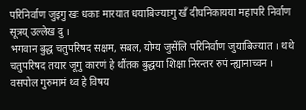परिनिर्वाण जुइगु खः धकाः मारयात धयाबिज्याःगु खँ दीघनिकायया महापरि निर्वाण सूत्रय् उल्लेख दु ।
भगवान बुद्ध चतुपरिषद सक्षम, सबल, योग्य जुसेंलि परिनिर्वाण जुयाबिज्यात । थथे चतुपरिषद तयार जूगु कारणं हे थौंतक बुद्धया शिक्षा निरन्तर रुपं न्ह्यानाच्वन ।
वसपोल गुरुमामं थ्व हे विषय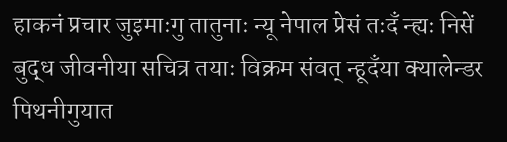हाकनं प्रचार जुइमाःगु तातुनाः न्यू नेपाल प्रेसं तःदँ न्ह्यः निसें बुद्ध जीवनीया सचित्र तयाः विक्रम संवत् न्हूदँया क्यालेन्डर पिथनीगुयात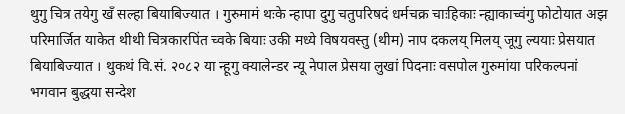थुगु चित्र तयेगु खँ सल्हा बियाबिज्यात । गुरुमामं थःके न्हापा दुगु चतुपरिषदं धर्मचक्र चाःहिकाः न्ह्याकाच्वंगु फोटोयात अझ परिमार्जित याकेत थीथी चित्रकारपिंत च्वके बियाः उकी मध्ये विषयवस्तु (थीम) नाप दकलय् मिलय् जूगु ल्ययाः प्रेसयात बियाबिज्यात । थुकथं वि.सं. २०८२ या न्हूगु क्यालेन्डर न्यू नेपाल प्रेसया लुखां पिदनाः वसपोल गुरुमांया परिकल्पनां भगवान बुद्धया सन्देश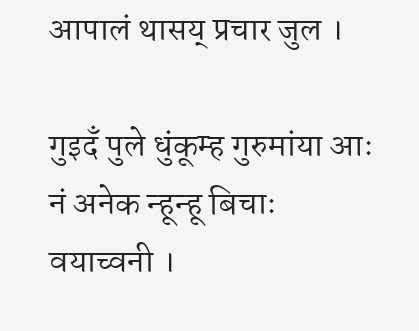आपालं थासय् प्रचार जुल ।

गुइदँ पुले धुंकूम्ह गुरुमांया आः नं अनेक न्हून्हू बिचाः वयाच्वनी ।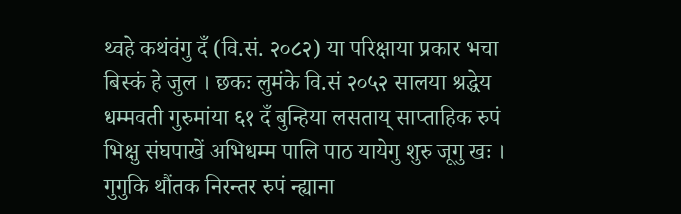थ्वहे कथंवंगु दँ (वि.सं. २०८२) या परिक्षाया प्रकार भचा बिस्कं हे जुल । छकः लुमंके वि.सं २०५२ सालया श्रद्धेय धम्मवती गुरुमांया ६१ दँ बुन्हिया लसताय् साप्ताहिक रुपं भिक्षु संघपाखें अभिधम्म पालि पाठ यायेगु शुरु जूगु खः । गुगुकि थौंतक निरन्तर रुपं न्ह्याना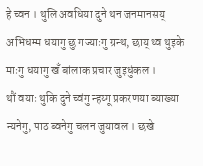हे च्वन । थुलि अवधिया दुने थन जनमानसय् अभिधम्म धयागु छु गज्याःगु ग्रन्थ, छाय् थ्व थुइके माःगु धयागु खँ बांलाक प्रचार जुइधुंकल ।
थौं वयाः थुकि दुने च्वंगु न्हय्गू प्रकरणया ब्याख्या न्यनेगु, पाठ ब्वनेगु चलन जुयावल । छखे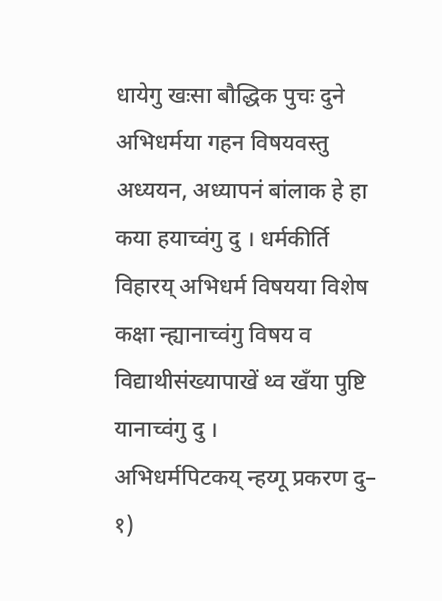धायेगु खःसा बौद्धिक पुचः दुने अभिधर्मया गहन विषयवस्तु अध्ययन, अध्यापनं बांलाक हे हा कया हयाच्वंगु दु । धर्मकीर्ति विहारय् अभिधर्म विषयया विशेष कक्षा न्ह्यानाच्वंगु विषय व विद्याथीसंख्यापाखें थ्व खँया पुष्टि यानाच्वंगु दु ।
अभिधर्मपिटकय् न्हय्गू प्रकरण दु–
१)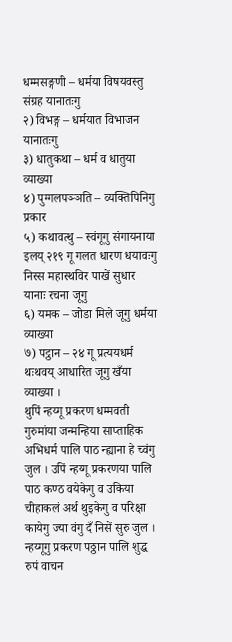धम्मसङ्गणी – धर्मया विषयवस्तु संग्रह यानातःगु
२) विभङ्ग – धर्मयात विभाजन यानातःगु
३) धातुकथा – धर्म व धातुया व्याख्या
४) पुग्गलपञ्ञति – व्यक्तिपिनिगु प्रकार
५) कथावत्थु – स्वंगूगु संगायनाया इलय् २१९ गू गलत धारण धयावःगु निस्स महास्थविर पाखें सुधार यानाः रचना जूगु
६) यमक – जोडा मिले जूगु धर्मया व्याख्या
७) पट्ठान – २४ गू प्रत्ययधर्म थःथवय् आधारित जूगु खँया व्याख्या ।
थुपिं न्हय्गू प्रकरण धम्मवती गुरुमांया जन्मन्हिया साप्ताहिक अभिधर्म पालि पाठ न्ह्याना हे च्वंगु जुल । उपिं न्हय्गू प्रकरणया पालि पाठ कण्ठ वयेकेगु व उकिया चीहाकलं अर्थ थुइकेगु व परिक्षा कायेगु ज्या वंगु दँ निसें सुरु जुल । न्हय्गूगु प्रकरण पठ्ठान पालि शुद्ध रुपं वाचन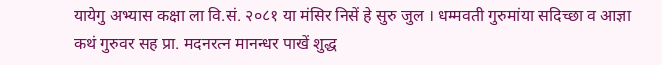यायेगु अभ्यास कक्षा ला वि.सं. २०८१ या मंसिर निसें हे सुरु जुल । धम्मवती गुरुमांया सदिच्छा व आज्ञा कथं गुरुवर सह प्रा. मदनरत्न मानन्धर पाखें शुद्ध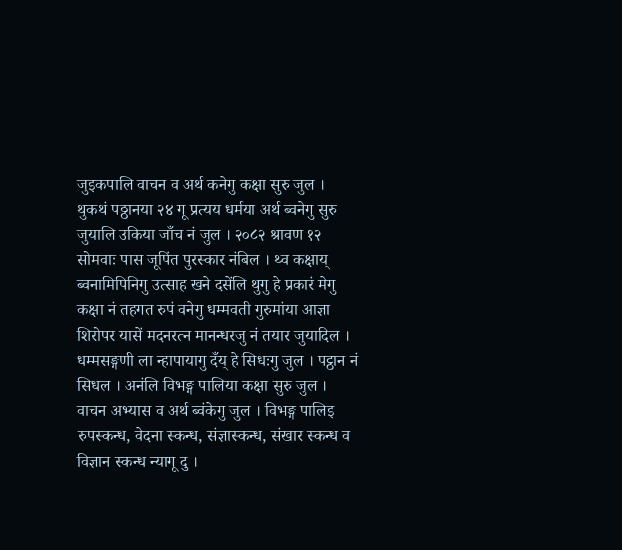जुइकपालि वाचन व अर्थ कनेगु कक्षा सुरु जुल ।
थुकथं पठ्ठानया २४ गू प्रत्यय धर्मया अर्थ ब्वनेगु सुरु जुयालि उकिया जाँच नं जुल । २०८२ श्रावण १२ सोमवाः पास जूपिंत पुरस्कार नंबिल । थ्व कक्षाय् ब्वनामिपिनिगु उत्साह खने दसेंलि थुगु हे प्रकारं मेगु कक्षा नं तहगत रुपं वनेगु धम्मवती गुरुमांया आज्ञा शिरोपर यासें मदनरत्न मानन्धरजु नं तयार जुयादिल । धम्मसङ्गणी ला न्हापायागु दँय् हे सिधःगु जुल । पट्ठान नं सिधल । अनंलि विभङ्ग पालिया कक्षा सुरु जुल ।
वाचन अभ्यास व अर्थ ब्वंकेगु जुल । विभङ्ग पालिइ रुपस्कन्ध, वेदना स्कन्ध, संज्ञास्कन्ध, संखार स्कन्ध व विज्ञान स्कन्ध न्यागू दु ।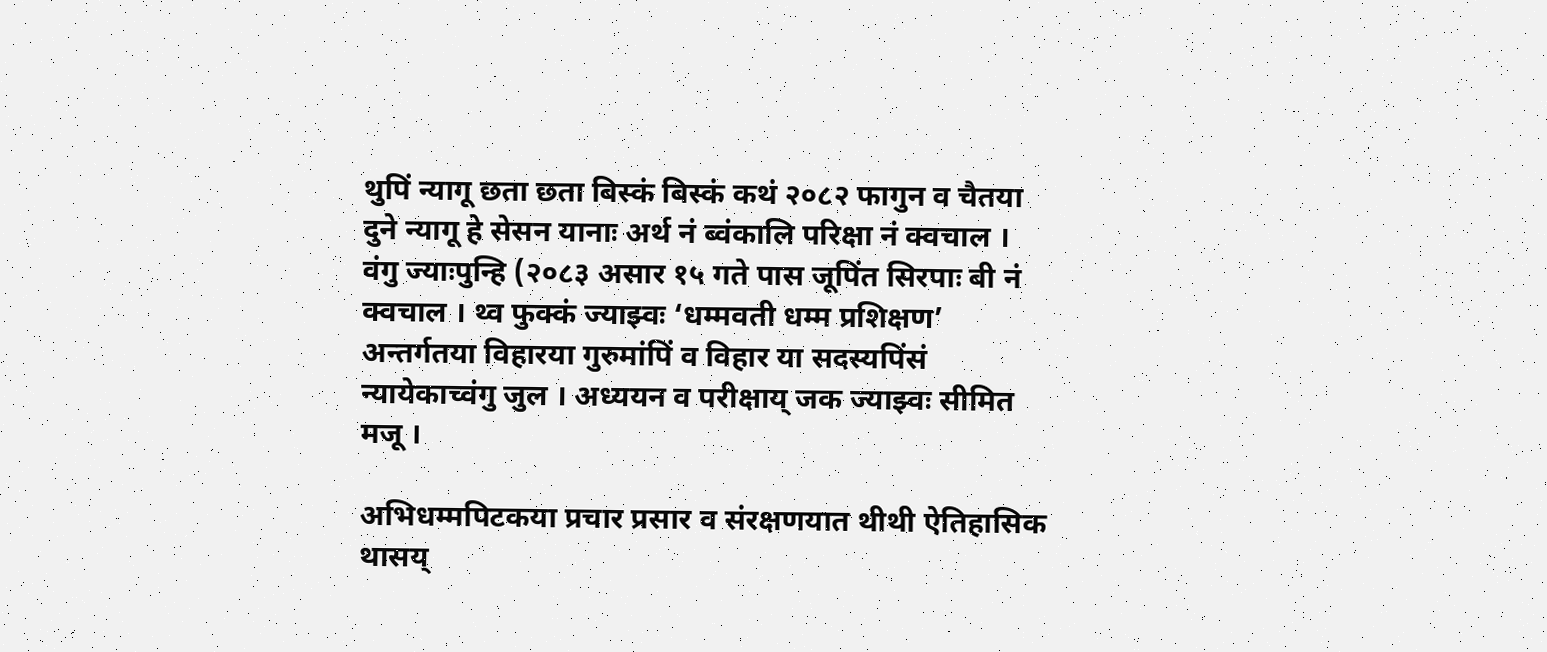थुपिं न्यागू छता छता बिस्कं बिस्कं कथं २०८२ फागुन व चैतया दुने न्यागू हे सेसन यानाः अर्थ नं ब्वंकालि परिक्षा नं क्वचाल । वंगु ज्याःपुन्हि (२०८३ असार १५ गते पास जूपिंत सिरपाः बी नं क्वचाल । थ्व फुक्कं ज्याझ्वः ‘धम्मवती धम्म प्रशिक्षण’ अन्तर्गतया विहारया गुरुमांपिं व विहार या सदस्यपिंसं न्यायेकाच्वंगु जुल । अध्ययन व परीक्षाय् जक ज्याझ्वः सीमित मजू ।

अभिधम्मपिटकया प्रचार प्रसार व संरक्षणयात थीथी ऐतिहासिक थासय्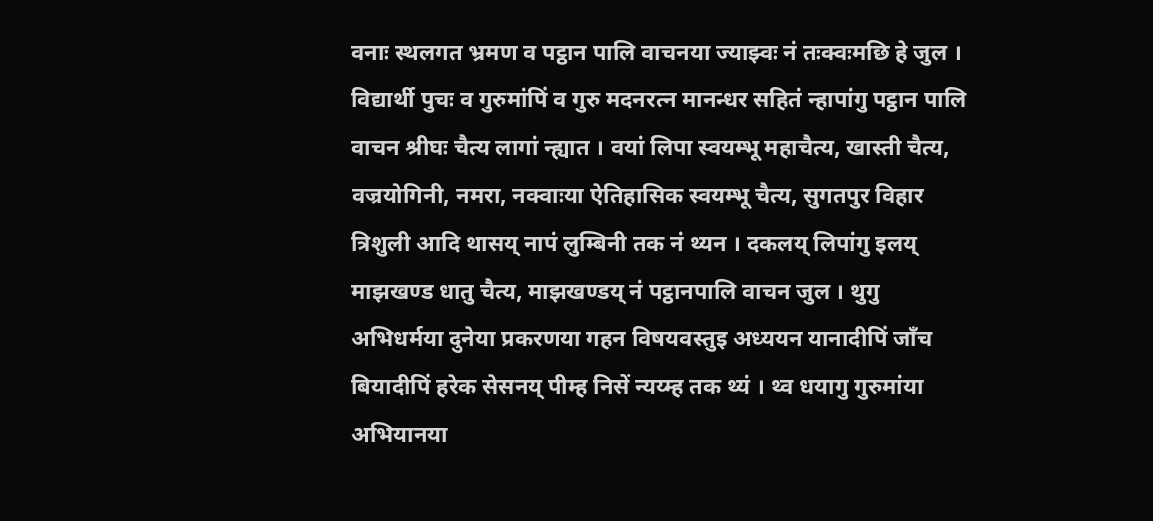वनाः स्थलगत भ्रमण व पट्ठान पालि वाचनया ज्याझ्वः नं तःक्वःमछि हे जुल । विद्यार्थी पुचः व गुरुमांपिं व गुरु मदनरत्न मानन्धर सहितं न्हापांगु पट्ठान पालि वाचन श्रीघः चैत्य लागां न्ह्यात । वयां लिपा स्वयम्भू महाचैत्य, खास्ती चैत्य, वज्रयोगिनी, नमरा, नक्वाःया ऐतिहासिक स्वयम्भू चैत्य, सुगतपुर विहार त्रिशुली आदि थासय् नापं लुम्बिनी तक नं थ्यन । दकलय् लिपांगु इलय् माझखण्ड धातु चैत्य, माझखण्डय् नं पट्ठानपालि वाचन जुल । थुगु अभिधर्मया दुनेया प्रकरणया गहन विषयवस्तुइ अध्ययन यानादीपिं जाँच बियादीपिं हरेक सेसनय् पीम्ह निसें न्यय्म्ह तक थ्यं । थ्व धयागु गुरुमांया अभियानया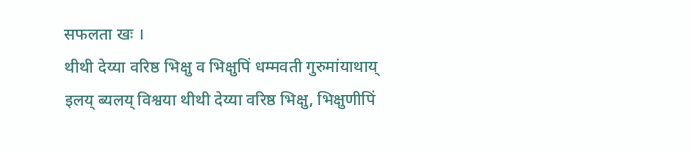सफलता खः ।
थीथी देय्या वरिष्ठ भिक्षु व भिक्षुपिं धम्मवती गुरुमांयाथाय्
इलय् ब्यलय् विश्वया थीथी देय्या वरिष्ठ भिक्षु, भिक्षुणीपिं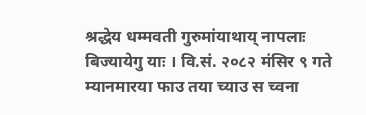श्रद्धेय धम्मवती गुरुमांयाथाय् नापलाः बिज्यायेगु याः । वि.सं. २०८२ मंसिर ९ गते म्यानमारया फाउ तया च्याउ स च्वना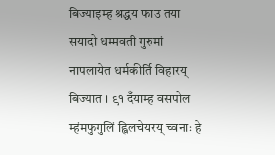बिज्याइम्ह श्रद्धय फाउ तया सयादो धम्मवती गुरुमां नापलायेत धर्मकीर्ति विहारय् बिज्यात । ९१ दँयाम्ह वसपोल म्हंमफुगुलिं ह्विलचेयरय् च्वनाः हे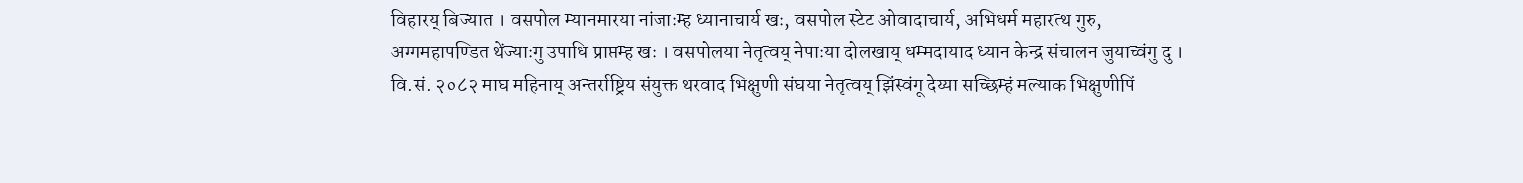विहारय् बिज्यात । वसपोल म्यानमारया नांजाःम्ह ध्यानाचार्य खः, वसपोल स्टेट ओवादाचार्य, अभिधर्म महारत्थ गुरु, अग्गमहापण्डित थेंज्याःगु उपाधि प्राप्तम्ह खः । वसपोलया नेतृत्वय् नेपाःया दोलखाय् धम्मदायाद ध्यान केन्द्र संचालन जुयाच्वंगु दु ।
वि.सं. २०८२ माघ महिनाय् अन्तर्राष्ट्रिय संयुक्त थरवाद भिक्षुणी संघया नेतृत्वय् झिंस्वंगू देय्या सच्छिम्हं मल्याक भिक्षुणीपिं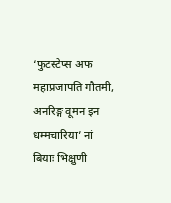‘फुटस्टेप्स अफ महाप्रजापति गौतमी, अनरिङ्ग वूमन इन धम्मचारिया’ नां बियाः भिक्षुणी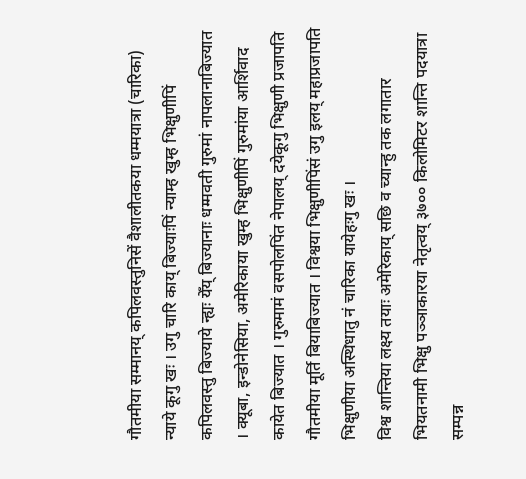गौतमीया सम्मानय् कपिलवस्तुनिसें वैशालीतकया धम्मयात्रा (चारिका) न्याये कूगु खः । उगु चारि काय् बिज्याःपिं न्याम्ह खुम्ह भिक्षुणीपिं कपिलवस्तु बिज्याये न्ह्यः येँय् बिज्यानाः धम्मवती गुरुमां नापलानाबिज्यात । क्यूबा, इन्डोनेसिया, अमेरिकाया खुम्ह भिक्षुणीपिं गुरुमांया आर्शिवाद कायेत बिज्यात । गुरुमामं वसपोलपिंत नेपालय् दयेकूगु भिक्षुणी प्रजापति गौतमीया मूर्ति बियाबिज्यात । विश्वया भिक्षुणीपिंसं उगु इलय् महाप्रजापति भिक्षुणीया अस्थिधातु नं चारिका यायेहःगु खः ।
विश्व शान्तिया लक्ष्य तयाः अमेरिकाय् सछि व च्यान्हु तक लगातार भियतनामी भिक्षु पञ्ञाकारया नेतृत्वय् ३७०० किलोमिटर शान्ति पदयात्रा सम्पन्न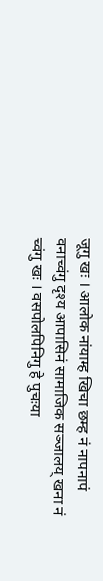जूगु खः । आलोक नांयाम्ह खिचा छम्ह नं नापनापं वनाच्वंगु दृश्य आपासिनं सामाजिक सञ्जालय् खना नं च्वंगु खः । वसपोलपिनिगु हे पुचःया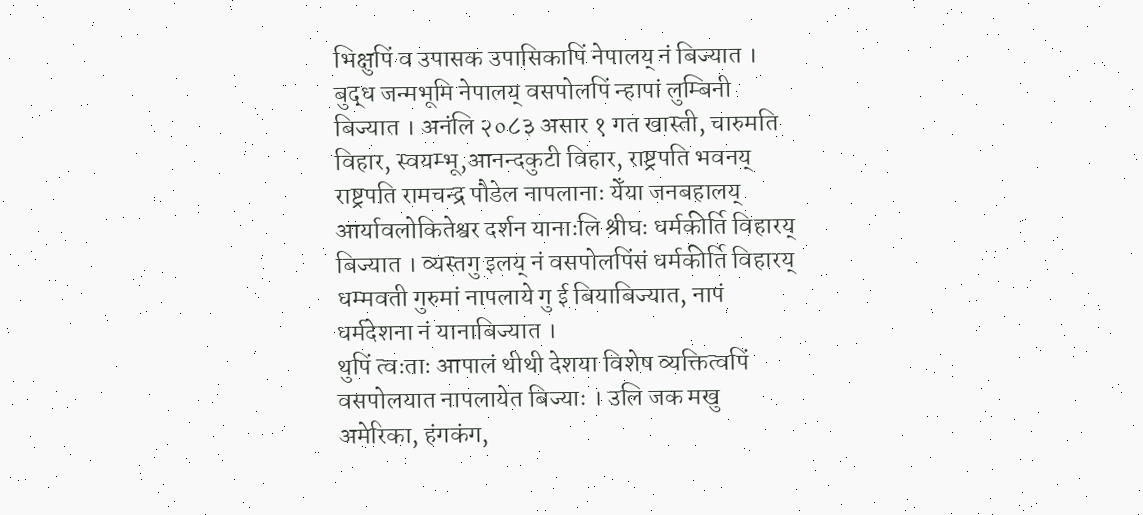भिक्षुपिं व उपासक उपासिकापिं नेपालय् नं बिज्यात । बुद्ध जन्मभूमि नेपालय् वसपोलपिं न्हापां लुम्बिनी बिज्यात । अनंलि २०८३ असार १ गत खास्ती, चारुमति विहार, स्वयम्भू,आनन्दकुटी विहार, राष्ट्रपति भवनय् राष्ट्रपति रामचन्द्र पौडेल नापलानाः येँया जनबहालय् आर्यावलोकितेश्वर दर्शन यानाःलि श्रीघः धर्मकीर्ति विहारय् बिज्यात । व्यस्तगु इलय् नं वसपोलपिंसं धर्मकीर्ति विहारय् धम्मवती गुरुमां नापलाये गु ई बियाबिज्यात, नापं धर्मदेशना नं यानाबिज्यात ।
थुपिं त्वःताः आपालं थीथी देशया विशेष व्यक्तित्वपिं वसपोलयात नापलायेत बिज्याः । उलि जक मखु अमेरिका, हंगकंग,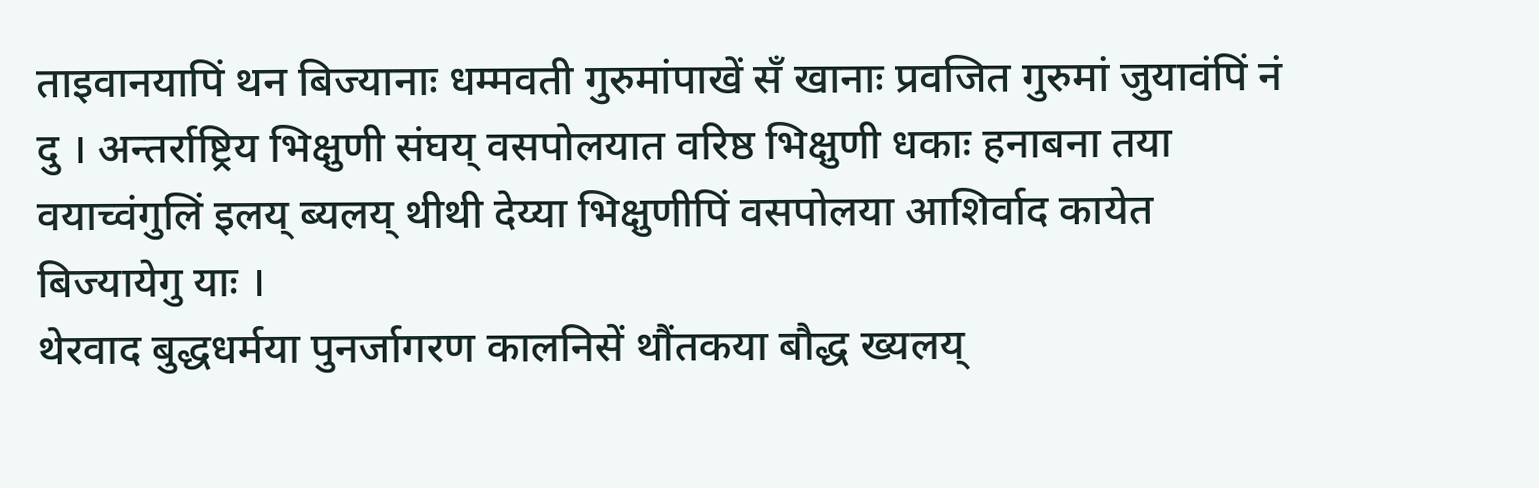ताइवानयापिं थन बिज्यानाः धम्मवती गुरुमांपाखें सँ खानाः प्रवजित गुरुमां जुयावंपिं नं दु । अन्तर्राष्ट्रिय भिक्षुणी संघय् वसपोलयात वरिष्ठ भिक्षुणी धकाः हनाबना तया वयाच्वंगुलिं इलय् ब्यलय् थीथी देय्या भिक्षुणीपिं वसपोलया आशिर्वाद कायेत बिज्यायेगु याः ।
थेरवाद बुद्धधर्मया पुनर्जागरण कालनिसें थौंतकया बौद्ध ख्यलय्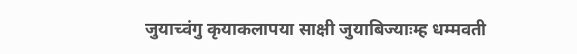जुयाच्वंगु कृयाकलापया साक्षी जुयाबिज्याःम्ह धम्मवती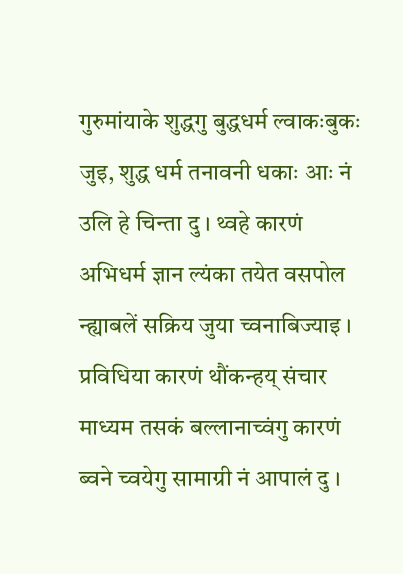गुरुमांयाके शुद्धगु बुद्धधर्म ल्वाकःबुकः जुइ, शुद्ध धर्म तनावनी धकाः आः नं उलि हे चिन्ता दु । थ्वहे कारणं अभिधर्म ज्ञान ल्यंका तयेत वसपोल न्ह्याबलें सक्रिय जुया च्वनाबिज्याइ । प्रविधिया कारणं थौंकन्हय् संचार माध्यम तसकं बल्लानाच्वंगु कारणं ब्वने च्वयेगु सामाग्री नं आपालं दु ।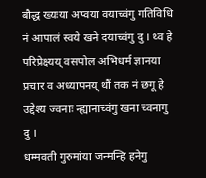बौद्ध ख्यःया अप्वया वयाच्वंगु गतिविधि नं आपालं स्वये खने दयाच्वंगु दु । थ्व हे परिप्रेक्ष्यय् वसपोल अभिधर्म ज्ञानया प्रचार व अध्यापनय् थौं तक नं छगू हे उद्देश्य ज्वनाः न्ह्यानाच्वंगु खना च्वनागु दु ।
धम्मवती गुरुमांया जन्मन्हि हनेगु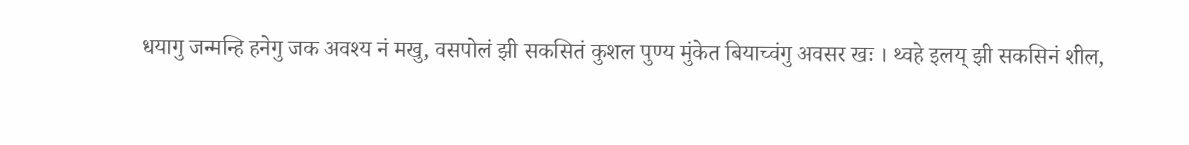धयागु जन्मन्हि हनेगु जक अवश्य नं मखु, वसपोलं झी सकसितं कुशल पुण्य मुंकेत बियाच्वंगु अवसर खः । थ्वहे इलय् झी सकसिनं शील,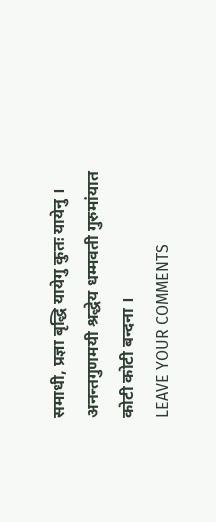समाधी, प्रज्ञा बृद्धि यायेगु कुतः यायेनु । अनन्तगुणमयी श्रद्धेय धम्मवती गुरुमांयात कोटी कोटी बन्दना ।
LEAVE YOUR COMMENTS